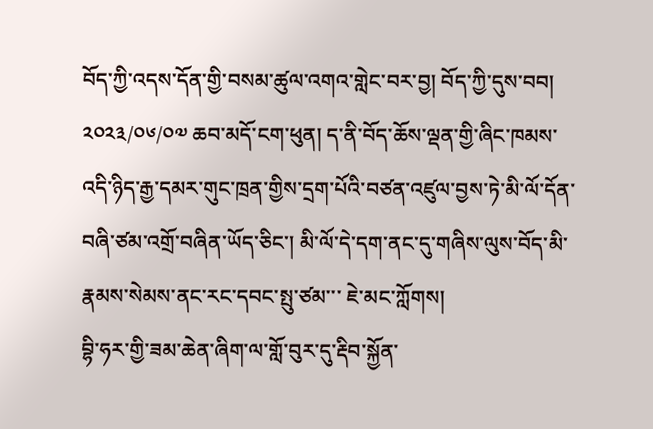བོད་ཀྱི་འདས་དོན་གྱི་བསམ་ཚུལ་འགའ་གླེང་བར་བྱ། བོད་ཀྱི་དུས་བབ། ༢༠༢༣/༠༦/༠༧ ཆབ་མདོ་ངག་ཕུན། ད་ནི་བོད་ཆོས་ལྡན་གྱི་ཞིང་ཁམས་འདི་ཉིད་རྒྱ་དམར་གུང་ཁྲན་གྱིས་དྲག་པོའི་བཙན་འཛུལ་བྱས་ཏེ་མི་ལོ་དོན་བཞི་ཙམ་འགྲོ་བཞིན་ཡོད་ཅིང་། མི་ལོ་དེ་དག་ནང་དུ་གཞིས་ལུས་བོད་མི་རྣམས་སེམས་ནང་རང་དབང་སྤུ་ཙམ་་་ ཇེ་མང་ཀློགས།
བྷི་ཧར་གྱི་ཟམ་ཆེན་ཞིག་ལ་གློ་བུར་དུ་རྡིབ་སྐྱོན་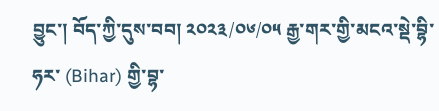བྱུང་། བོད་ཀྱི་དུས་བབ། ༢༠༢༣/༠༦/༠༥ རྒྱ་གར་གྱི་མངའ་སྡེ་བྷི་ཧར་ (Bihar) གྱི་བྷ་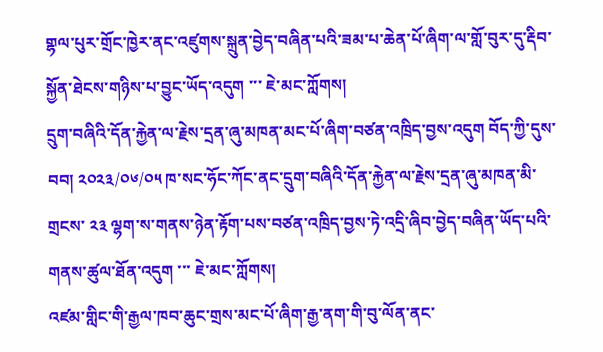གྷལ་པུར་གྲོང་ཁྱེར་ནང་འཛུགས་སྐྲུན་བྱེད་བཞིན་པའི་ཟམ་པ་ཆེན་པོ་ཞིག་ལ་གློ་བུར་དུ་རྡིབ་སྐྱོན་ཐེངས་གཉིས་པ་བྱུང་ཡོད་འདུག ་་་ ཇེ་མང་ཀློགས།
དྲུག་བཞིའི་དོན་རྐྱེན་ལ་རྗེས་དྲན་ཞུ་མཁན་མང་པོ་ཞིག་བཙན་འཁྲིད་བྱས་འདུག བོད་ཀྱི་དུས་བབ། ༢༠༢༣/༠༦/༠༥ ཁ་སང་ཧོང་ཀོང་ནང་དྲུག་བཞིའི་དོན་རྐྱེན་ལ་རྗེས་དྲན་ཞུ་མཁན་མི་གྲངས་ ༢༣ ལྷག་ས་གནས་ཉེན་རྟོག་པས་བཙན་འཁྲིད་བྱས་ཏེ་འདྲི་ཞིབ་བྱེད་བཞིན་ཡོད་པའི་གནས་ཚུལ་ཐོན་འདུག ་་་ ཇེ་མང་ཀློགས།
འཛམ་གླིང་གི་རྒྱལ་ཁབ་ཆུང་གྲས་མང་པོ་ཞིག་རྒྱ་ནག་གི་བུ་ལོན་ནང་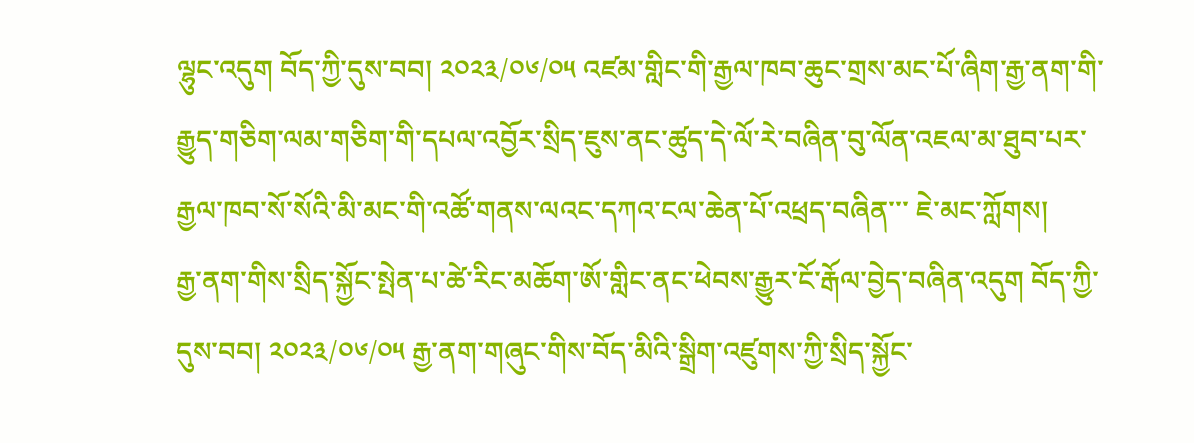ལྷུང་འདུག བོད་ཀྱི་དུས་བབ། ༢༠༢༣/༠༦/༠༥ འཛམ་གླིང་གི་རྒྱལ་ཁབ་ཆུང་གྲས་མང་པོ་ཞིག་རྒྱ་ནག་གི་རྒྱུད་གཅིག་ལམ་གཅིག་གི་དཔལ་འབྱོར་སྲིད་ཇུས་ནང་ཚུད་དེ་ལོ་རེ་བཞིན་བུ་ལོན་འཇལ་མ་ཐུབ་པར་རྒྱལ་ཁབ་སོ་སོའི་མི་མང་གི་འཚོ་གནས་ལའང་དཀའ་ངལ་ཆེན་པོ་འཕྲད་བཞིན་་་ ཇེ་མང་ཀློགས།
རྒྱ་ནག་གིས་སྲིད་སྐྱོང་སྤེན་པ་ཚེ་རིང་མཆོག་ཨོ་གླིང་ནང་ཕེབས་རྒྱུར་ངོ་རྒོལ་བྱེད་བཞིན་འདུག བོད་ཀྱི་དུས་བབ། ༢༠༢༣/༠༦/༠༥ རྒྱ་ནག་གཞུང་གིས་བོད་མིའི་སྒྲིག་འཛུགས་ཀྱི་སྲིད་སྐྱོང་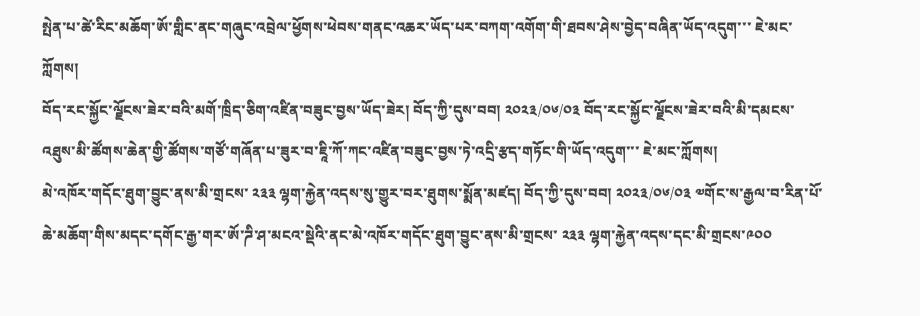སྤེན་པ་ཚེ་རིང་མཆོག་ཨོ་གླིང་ནང་གཞུང་འབྲེལ་ཕྱོགས་ཕེབས་གནང་འཆར་ཡོད་པར་བཀག་འགོག་གི་ཐབས་ཤེས་བྱེད་བཞིན་ཡོད་འདུག་་་ ཇེ་མང་ཀློགས།
བོད་རང་སྐྱོང་ལྗོངས་ཟེར་བའི་མགོ་ཁྲིད་ཅིག་འཛིན་བཟུང་བྱས་ཡོད་ཟེར། བོད་ཀྱི་དུས་བབ། ༢༠༢༣/༠༦/༠༣ བོད་རང་སྐྱོང་ལྗོངས་ཟེར་བའི་མི་དམངས་འཐུས་མི་ཚོགས་ཆེན་གྱི་ཚོགས་གཙོ་གཞོན་པ་ཟུར་བ་ཇཱི་ཀོ་ཀང་འཛིན་བཟུང་བྱས་ཏེ་འདྲི་རྩད་གཏོང་གི་ཡོད་འདུག་་་ ཇེ་མང་ཀློགས།
མེ་འཁོར་གདོང་ཐུག་བྱུང་ནས་མི་གྲངས་ ༢༣༣ ལྷག་རྐྱེན་འདས་སུ་གྱུར་བར་ཐུགས་སྨོན་མཛད། བོད་ཀྱི་དུས་བབ། ༢༠༢༣/༠༦/༠༣ ༧གོང་ས་རྒྱལ་བ་རིན་པོ་ཆེ་མཆོག་གིས་མདང་དགོང་རྒྱ་གར་ཨོ་ཌི་ཤ་མངའ་སྡེའི་ནང་མེ་འཁོར་གདོང་ཐུག་བྱུང་ནས་མི་གྲངས་ ༢༣༣ ལྷག་རྐྱེན་འདས་དང་མི་གྲངས་༩༠༠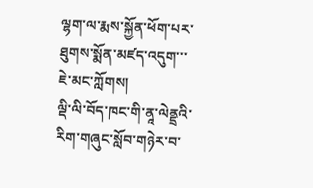ལྷག་ལ་རྨས་སྐྱོན་ཕོག་པར་ཐུགས་སྨོན་མཛད་འདུག་་་ ཇེ་མང་ཀློགས།
ལྡི་ལི་བོད་ཁང་གི་ནཱ་ལེནྡྲའི་རིག་གཞུང་སློབ་གཉེར་བ་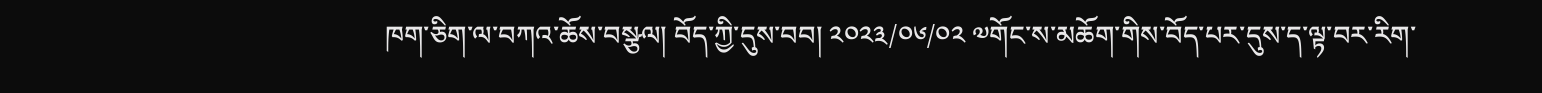ཁག་ཅིག་ལ་བཀའ་ཆོས་བསྩལ། བོད་ཀྱི་དུས་བབ། ༢༠༢༣/༠༦/༠༢ ༧གོང་ས་མཆོག་གིས་བོད་པར་དུས་ད་ལྟ་བར་རིག་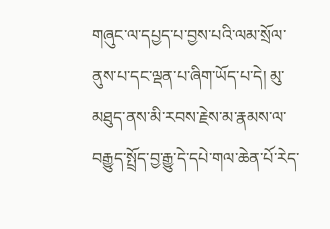གཞུང་ལ་དཔྱད་པ་བྱས་པའི་ལམ་སྲོལ་ནུས་པ་དང་ལྡན་པ་ཞིག་ཡོད་པ་དེ། མུ་མཐུད་ནས་མི་རབས་རྗེས་མ་རྣམས་ལ་བརྒྱུད་སྤྲོད་བྱ་རྒྱུ་དེ་དཔེ་གལ་ཆེན་པོ་རེད་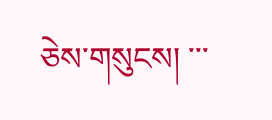ཅེས་གསུངས། ་་་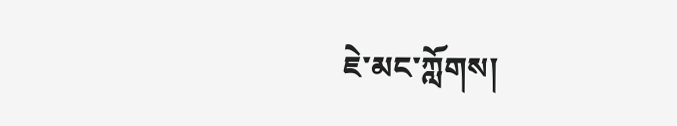ཇེ་མང་ཀློགས།